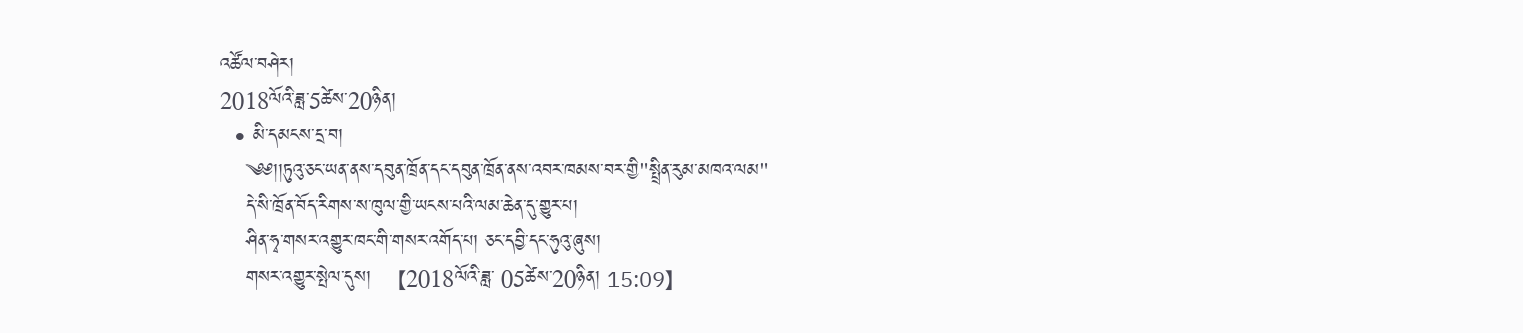འཚོལ་བཤེར།
2018ལོའི་ཟླ་5ཚེས་20ཉིན།
  • མི་དམངས་དྲ་བ།
    ༄༅།།ཏུའུ་ཅང་ཡན་ནས་དབུན་ཁྲོན་དང་དབུན་ཁྲོན་ནས་འབར་ཁམས་བར་གྱི"སྤྲིན་རུམ་མཁའ་ལམ"
    དེ་སི་ཁྲོན་བོད་རིགས་ས་ཁུལ་གྱི་ཡངས་པའི་ལམ་ཆེན་དུ་གྱུར་པ།
    ཤིན་ཧྭ་གསར་འགྱུར་ཁང་གི་གསར་འགོད་པ། ཅང་དབྱི་དང་ཧུའུ་ཞུས།
    གསར་འགྱུར་སྤེལ་དུས།  【2018ལོའི་ཟླ་ 05ཚེས་20ཉིན། 15:09】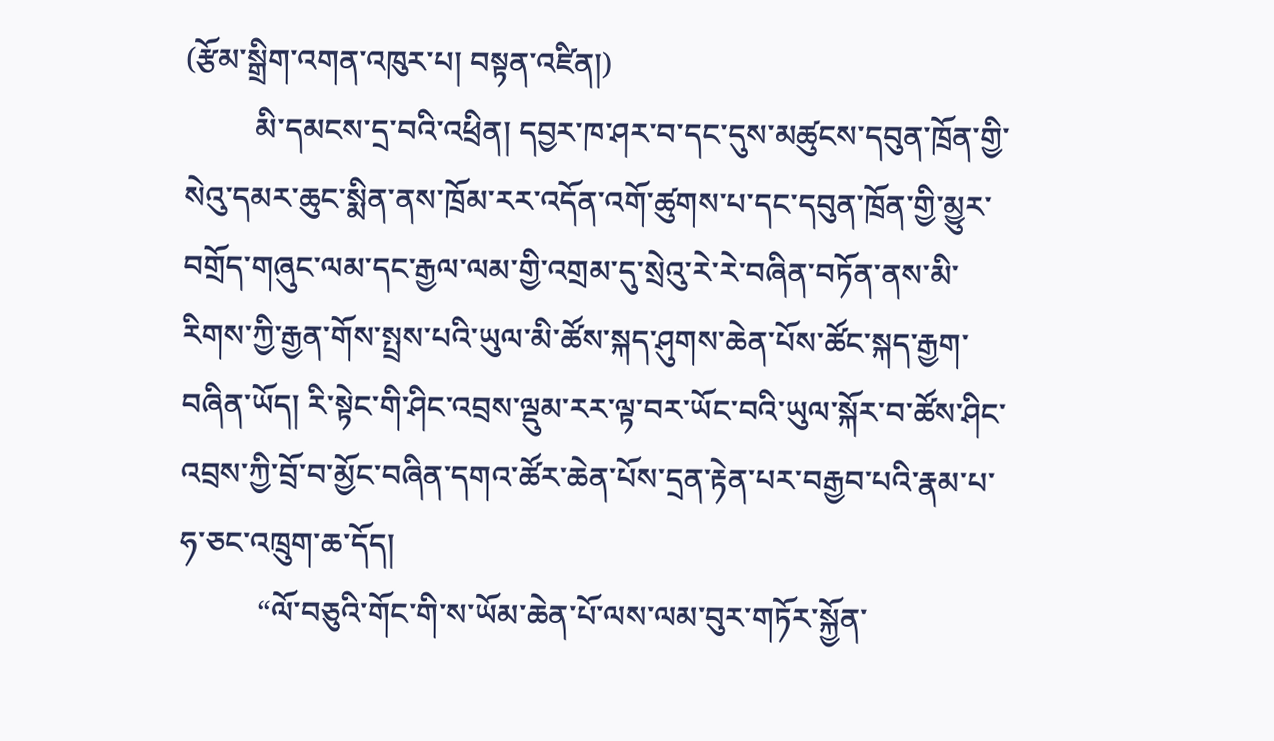(རྩོམ་སྒྲིག་འགན་འཁུར་པ། བསྟན་འཛིན།)
         མི་དམངས་དྲ་བའི་འཕྲིན། དབྱར་ཁ་ཤར་བ་དང་དུས་མཚུངས་དབུན་ཁྲོན་གྱི་སེའུ་དམར་ཆུང་སྨིན་ནས་ཁྲོམ་རར་འདོན་འགོ་ཚུགས་པ་དང་དབུན་ཁྲོན་གྱི་མྱུར་བགྲོད་གཞུང་ལམ་དང་རྒྱལ་ལམ་གྱི་འགྲམ་དུ་སྲེའུ་རེ་རེ་བཞིན་བཏོན་ནས་མི་རིགས་ཀྱི་རྒྱན་གོས་སྤྲས་པའི་ཡུལ་མི་ཚོས་སྐད་ཤུགས་ཆེན་པོས་ཚོང་སྐད་རྒྱག་བཞིན་ཡོད། རི་སྟེང་གི་ཤིང་འབྲས་ལྡུམ་རར་ལྟ་བར་ཡོང་བའི་ཡུལ་སྐོར་བ་ཚོས་ཤིང་འབྲས་ཀྱི་བྲོ་བ་མྱོང་བཞིན་དགའ་ཚོར་ཆེན་པོས་དྲན་རྟེན་པར་བརྒྱབ་པའི་རྣམ་པ་ཧ་ཅང་འཁྲུག་ཆ་དོད།
          “ལོ་བཅུའི་གོང་གི་ས་ཡོམ་ཆེན་པོ་ལས་ལམ་བུར་གཏོར་སྐྱོན་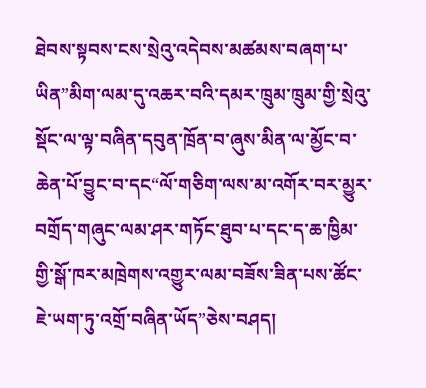ཐེབས་སྟབས་ངས་སྲེའུ་འདེབས་མཚམས་བཞག་པ་ཡིན”མིག་ལམ་དུ་འཆར་བའི་དམར་ཁྲུམ་ཁྲུམ་གྱི་སྲེའུ་སྡོང་ལ་ལྟ་བཞིན་དབུན་ཁྲོན་བ་ཞུས་མིན་ལ་མྱོང་བ་ཆེན་པོ་བྱུང་བ་དང“ལོ་གཅིག་ལས་མ་འགོར་བར་མྱུར་བགྲོད་གཞུང་ལམ་ཤར་གཏོང་ཐུབ་པ་དང་ད་ཆ་ཁྱིམ་གྱི་སྒོ་ཁར་མཁྲེགས་འགྱུར་ལམ་བཟོས་ཟིན་པས་ཚོང་ཇེ་ཡག་ཏུ་འགྲོ་བཞིན་ཡོད”ཅེས་བཤད།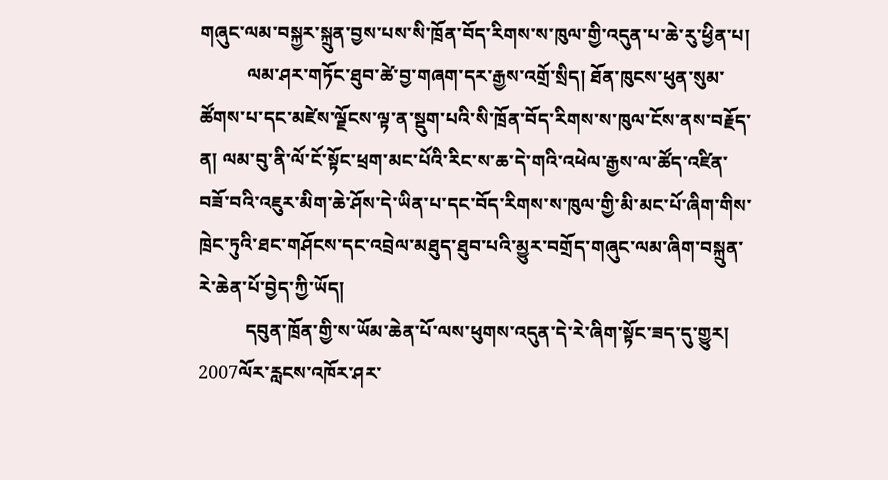གཞུང་ལམ་བསྐྱར་སྐྲུན་བྱས་པས་སི་ཁྲོན་བོད་རིགས་ས་ཁུལ་གྱི་འདུན་པ་ཆེ་རུ་ཕྱིན་པ།
          ལམ་ཤར་གཏོང་ཐུབ་ཚེ་བྱ་གཞག་དར་རྒྱས་འགྲོ་སྲིད། ཐོན་ཁུངས་ཕུན་སུམ་ཚོགས་པ་དང་མཛེས་ལྗོངས་ལྟ་ན་སྡུག་པའི་སི་ཁྲོན་བོད་རིགས་ས་ཁུལ་ངོས་ནས་བརྗོད་ན། ལམ་བུ་ནི་ལོ་ངོ་སྟོང་ཕྲག་མང་པོའི་རིང་ས་ཆ་དེ་གའི་འཕེལ་རྒྱས་ལ་ཚོད་འཛིན་བཟོ་བའི་འཇུར་མིག་ཆེ་ཤོས་དེ་ཡིན་པ་དང་བོད་རིགས་ས་ཁུལ་གྱི་མི་མང་པོ་ཞིག་གིས་ཁྲེང་ཏུའི་ཐང་གཤོངས་དང་འབྲེལ་མཐུད་ཐུབ་པའི་མྱུར་བགྲོད་གཞུང་ལམ་ཞིག་བསྐྲུན་རེ་ཆེན་པོ་བྱེད་ཀྱི་ཡོད།
          དབུན་ཁྲོན་གྱི་ས་ཡོམ་ཆེན་པོ་ལས་ཕུགས་འདུན་དེ་རེ་ཞིག་སྟོང་ཟད་དུ་གྱུར། 2007ལོར་རླངས་འཁོར་ཤར་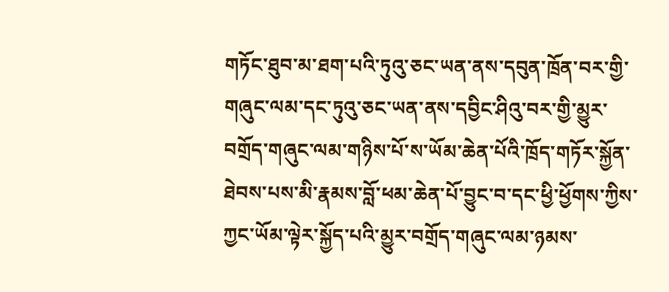གཏོང་ཐུབ་མ་ཐག་པའི་ཏུའུ་ཅང་ཡན་ནས་དབུན་ཁྲོན་བར་གྱི་གཞུང་ལམ་དང་ཏུའུ་ཅང་ཡན་ནས་དབྱིང་ཤིའུ་བར་གྱི་མྱུར་བགྲོད་གཞུང་ལམ་གཉིས་པོ་ས་ཡོམ་ཆེན་པོའི་ཁྲོད་གཏོར་སྐྱོན་ཐེབས་པས་མི་རྣམས་བློ་ཕམ་ཆེན་པོ་བྱུང་བ་དང་ཕྱི་ཕྱོགས་ཀྱིས་ཀྱང་ཡོམ་ལྟེར་སྐྱོད་པའི་མྱུར་བགྲོད་གཞུང་ལམ་ཉམས་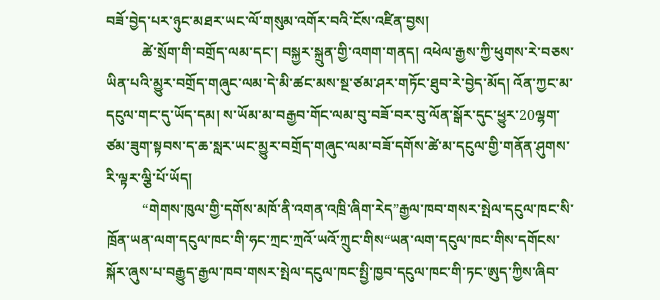བཟོ་བྱེད་པར་ཉུང་མཐར་ཡང་ལོ་གསུམ་འགོར་བའི་ངོས་འཛིན་བྱས།
          ཚེ་སྲོག་གི་བགྲོད་ལམ་དང་། བསྐྱར་སྐྲུན་གྱི་འགག་གནད། འཕེལ་རྒྱས་ཀྱི་ཕུགས་རེ་བཅས་ཡིན་པའི་མྱུར་བགྲོད་གཞུང་ལམ་དེ་མི་ཚང་མས་སྔ་ཙམ་ཤར་གཏོང་ཐུབ་རེ་བྱེད་མོད། འོན་ཀྱང་མ་དངུལ་གང་དུ་ཡོད་དམ། ས་ཡོམ་མ་བརྒྱབ་གོང་ལམ་བུ་བཟོ་བར་བུ་ལོན་སྒོར་དུང་ཕྱུར་20ལྷག་ཙམ་ཟུག་སྟབས་ད་ཆ་སླར་ཡང་མྱུར་བགྲོད་གཞུང་ལམ་བཟོ་དགོས་ཚེ་མ་དངུལ་གྱི་གནོན་ཤུགས་རི་ལྟར་ལྕི་པོ་ཡོད།
          “གེགས་ཁུལ་གྱི་དགོས་མཁོ་ནི་འགན་འཁྲི་ཞིག་རེད”རྒྱལ་ཁབ་གསར་སྤེལ་དངུལ་ཁང་སི་ཁྲོན་ཡན་ལག་དངུལ་ཁང་གི་ཧང་ཀྲང་ཀྲའོ་ཡའོ་ཀྲུང་གིས“ཡན་ལག་དངུལ་ཁང་གིས་དགོངས་སྐོར་ཞུས་པ་བརྒྱུད་རྒྱལ་ཁབ་གསར་སྤེལ་དངུལ་ཁང་སྤྱི་ཁྱབ་དངུལ་ཁང་གི་ཏང་ཨུད་ཀྱིས་ཞིབ་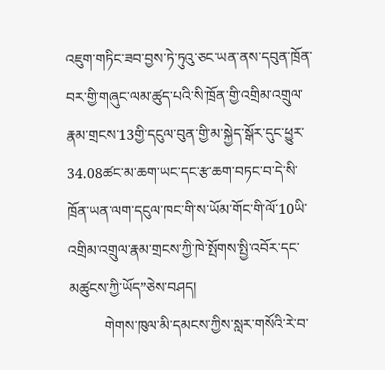འཇུག་གཏིང་ཟབ་བྱས་ཏེ་ཏུའུ་ཅང་ཡན་ནས་དབུན་ཁྲོན་བར་གྱི་གཞུང་ལམ་ཚུད་པའི་སི་ཁྲོན་གྱི་འགྲིམ་འགྲུལ་རྣམ་གྲངས་13གྱི་དངུལ་བུན་གྱི་མ་སྐྱེད་སྒོར་དུང་ཕྱུར་34.08ཚང་མ་ཆག་ཡང་དང་རྩ་ཆག་བཏང་བ་དེ་སི་ཁྲོན་ཡན་ལག་དངུལ་ཁང་གི་ས་ཡོམ་གོང་གི་ལོ་10ཡི་འགྲིམ་འགྲུལ་རྣམ་གྲངས་ཀྱི་ཁེ་སྤོགས་སྤྱི་འབོར་དང་མཚུངས་ཀྱི་ཡོད”ཅེས་བཤད།
          གེགས་ཁུལ་མི་དམངས་ཀྱིས་སླར་གསོའི་རེ་བ་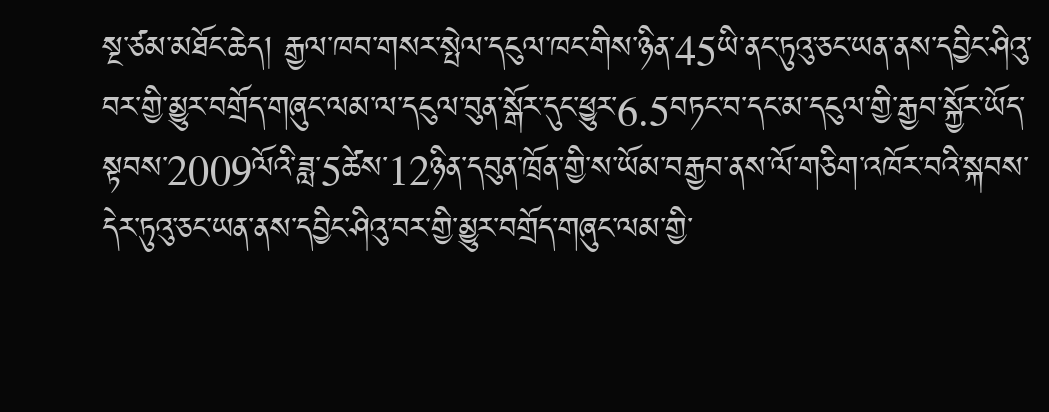སྔ་ཙམ་མཐོང་ཆེད། རྒྱལ་ཁབ་གསར་སྤེལ་དངུལ་ཁང་གིས་ཉིན་45ཡི་ནང་ཏུའུ་ཅང་ཡན་ནས་དབྱིང་ཤིའུ་བར་གྱི་མྱུར་བགྲོད་གཞུང་ལམ་ལ་དངུལ་བུན་སྒོར་དུང་ཕྱུར་6.5བཏང་བ་དང་མ་དངུལ་གྱི་རྒྱབ་སྐྱོར་ཡོད་སྟབས་2009ལོའི་ཟླ་5ཚེས་12ཉིན་དབུན་ཁྲོན་གྱི་ས་ཡོམ་བརྒྱབ་ནས་ལོ་གཅིག་འཁོར་བའི་སྐབས་དེར་ཏུའུ་ཅང་ཡན་ནས་དབྱིང་ཤིའུ་བར་གྱི་མྱུར་བགྲོད་གཞུང་ལམ་གྱི་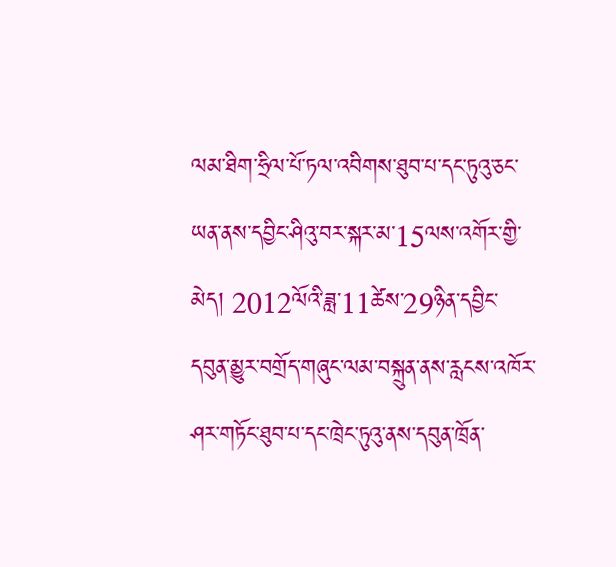ལམ་ཐིག་ཧྲིལ་པོ་ཏལ་འབིགས་ཐུབ་པ་དང་ཏུའུ་ཅང་ཡན་ནས་དབྱིང་ཤིའུ་བར་སྐར་མ་15ལས་འགོར་གྱི་མེད། 2012ལོའི་ཟླ་11ཚེས་29ཉིན་དབྱིང་དབུན་མྱུར་བགྲོད་གཞུང་ལམ་བསྐྲུན་ནས་རླངས་འཁོར་ཤར་གཏོང་ཐུབ་པ་དང་ཁྲེང་ཏུའུ་ནས་དབུན་ཁྲོན་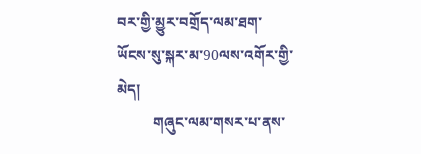བར་གྱི་མྱུར་བགྲོད་ལམ་ཐག་ཡོངས་སུ་སྐར་མ་90ལས་འགོར་གྱི་མེད།
          གཞུང་ལམ་གསར་པ་ནས་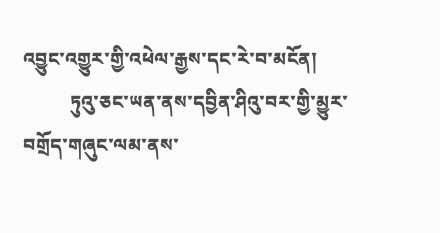འབྱུང་འགྱུར་གྱི་འཕེལ་རྒྱས་དང་རེ་བ་མངོན།
          ཏུའུ་ཅང་ཡན་ནས་དབྱིན་ཤིའུ་བར་གྱི་མྱུར་བགྲོད་གཞུང་ལམ་ནས་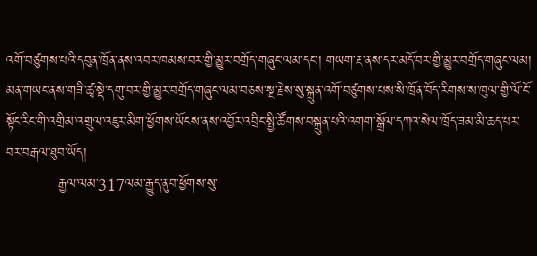འགོ་བཙུགས་པའི་དབུན་ཁྲོན་ནས་འབར་ཁམས་བར་གྱི་མྱུར་བགྲོད་གཞུང་ལམ་དང་། གཡག་རྔ་ནས་དར་མདོ་བར་གྱི་མྱུར་བགྲོད་གཞུང་ལམ། མན་གཡང་ནས་གཟི་ཚྭ་སྡེ་དགུ་བར་གྱི་མྱུར་བགྲོད་གཞུང་ལམ་བཅས་སྔ་རྗེས་སུ་སྐྲུན་འགོ་བཙུགས་པས་སི་ཁྲོན་བོད་རིགས་ས་ཁུལ་གྱི་ལོ་ངོ་སྟོང་རིང་གི་འགྲིམ་འགྲུལ་འཇུར་མིག་ཕྱོགས་ཡོངས་ནས་འབྱོར་འབྲིང་སྤྱི་ཚོགས་བསྐྲུན་པའི་འགག་སྒྲོལ་དཀའ་སེལ་ཁྲོད་ཟམ་མི་ཆད་པར་བར་བརྒལ་ཐུབ་ཡོད།
           རྒྱལ་ལམ་317ལམ་རྒྱུད་ནུབ་ཕྱོགས་སུ་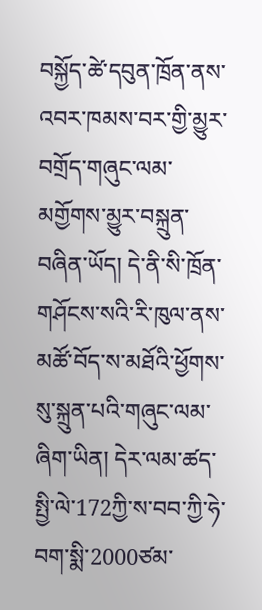བསྐྱོད་ཚེ་དབུན་ཁྲོན་ནས་འབར་ཁམས་བར་གྱི་མྱུར་བགྲོད་གཞུང་ལམ་མགྱོགས་མྱུར་བསྐྲུན་བཞིན་ཡོད། དེ་ནི་སི་ཁྲོན་གཤོངས་སའི་རི་ཁུལ་ནས་མཚོ་བོད་ས་མཐོའི་ཕྱོགས་སུ་སྐྲུན་པའི་གཞུང་ལམ་ཞིག་ཡིན། དེར་ལམ་ཚད་སྤྱི་ལེ་172ཀྱི་ས་བབ་ཀྱི་ཧེ་བག་སྨི་2000ཙམ་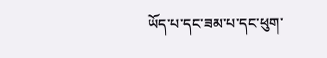ཡོད་པ་དང་ཟམ་པ་དང་ཕུག་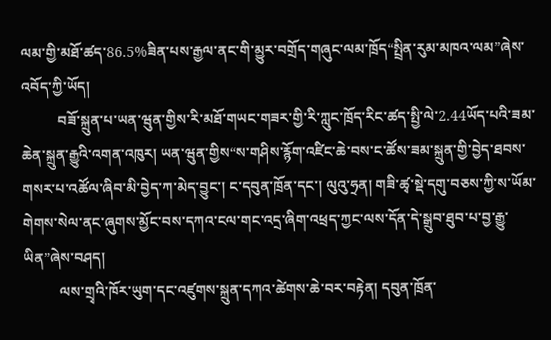ལམ་གྱི་མཐོ་ཚད་86.5%ཟིན་པས་རྒྱལ་ནང་གི་མྱུར་བགྲོད་གཞུང་ལམ་ཁྲོད“སྤྲིན་རུམ་མཁའ་ལམ”ཞེས་འབོད་ཀྱི་ཡོད།
          བཟོ་སྐྲུན་པ་ཡན་ཝུན་གྱིས་རི་མཐོ་གཡང་གཟར་གྱི་རི་ཀླུང་ཁྲོད་རིང་ཚད་སྤྱི་ལེ་2.44ཡོད་པའི་ཟམ་ཆེན་སྐྲུན་རྒྱུའི་འགན་འཁུར། ཡན་ཝུན་གྱིས“ས་གཤིས་རྙོག་འཛིང་ཆེ་བས་ང་ཚོས་ཟམ་སྐྲུན་གྱི་བྱེད་ཐབས་གསར་པ་འཚོལ་ཞིབ་མི་བྱེད་ཀ་མེད་བྱུང་། ང་དབུན་ཁྲོན་དང་། ལུའུ་ཧྲན། གཟི་ཚྭ་སྡེ་དགུ་བཅས་ཀྱི་ས་ཡོམ་གེགས་སེལ་ནང་ཞུགས་མྱོང་བས་དཀའ་ངལ་གང་འདྲ་ཞིག་འཕྲད་ཀྱང་ལས་དོན་དེ་སྒྲུབ་ཐུབ་པ་བྱ་རྒྱུ་ཡིན”ཞེས་བཤད།
          ལས་གྲྭའི་ཁོར་ཡུག་དང་འཛུགས་སྐྲུན་དཀའ་ཚེགས་ཆེ་བར་བརྟེན། དབུན་ཁྲོན་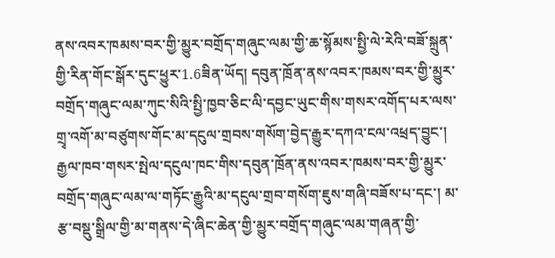ནས་འབར་ཁམས་བར་གྱི་མྱུར་བགྲོད་གཞུང་ལམ་གྱི་ཆ་སྙོམས་སྤྱི་ལེ་རེའི་བཟོ་སྐྲུན་གྱི་རིན་གོང་སྒོར་དུང་ཕྱུར་1.6ཟིན་ཡོད། དབུན་ཁྲོན་ནས་འབར་ཁམས་བར་གྱི་མྱུར་བགྲོད་གཞུང་ལམ་ཀུང་སིའི་སྤྱི་ཁྱབ་ཅིང་ལི་དབྱང་ཡུང་གིས་གསར་འགོད་པར་ལས་གྲྭ་འགོ་མ་བཙུགས་གོང་མ་དངུལ་གྲབས་གསོག་བྱེད་རྒྱུར་དཀའ་ངལ་འཕྲད་བྱུང་། རྒྱལ་ཁབ་གསར་སྤེལ་དངུལ་ཁང་གིས་དབུན་ཁྲོན་ནས་འབར་ཁམས་བར་གྱི་མྱུར་བགྲོད་གཞུང་ལམ་ལ་གཏོང་རྒྱུའི་མ་དངུལ་གྲབ་གསོག་ཇུས་གཞི་བཟོས་པ་དང་། མ་རྩ་བསྡུ་སྒྲིལ་གྱི་མ་གནས་དེ་ཞིང་ཆེན་གྱི་མྱུར་བགྲོད་གཞུང་ལམ་གཞན་གྱི་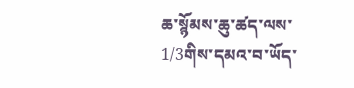ཆ་སྙོམས་ཆུ་ཚད་ལས་1/3གིས་དམའ་བ་ཡོད་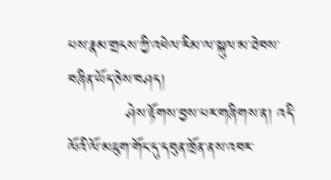པས་རྣམ་གྲངས་ཀྱི་འཕེལ་རིམ་ལ་སྐུལ་མ་ཐེབས་བཞིན་ཡོད་ཅེས་བཤད།
           ཤེས་རྟོགས་བྱས་པར་གཞིགས་ན། འདི་ལོའི་ལོ་མཇུག་གོང་དུ་དབུན་ཁྲོན་ནས་འབར་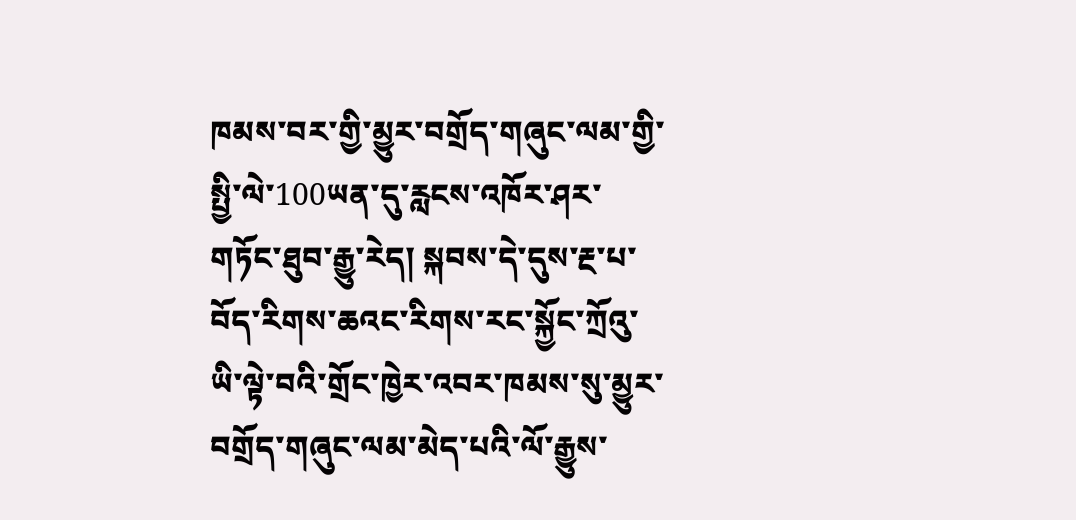ཁམས་བར་གྱི་མྱུར་བགྲོད་གཞུང་ལམ་གྱི་སྤྱི་ལེ་100ཡན་དུ་རླངས་འཁོར་ཤར་གཏོང་ཐུབ་རྒྱུ་རེད། སྐབས་དེ་དུས་རྔ་པ་བོད་རིགས་ཆའང་རིགས་རང་སྐྱོང་ཀྲོའུ་ཡི་ལྟེ་བའི་གྲོང་ཁྱེར་འབར་ཁམས་སུ་མྱུར་བགྲོད་གཞུང་ལམ་མེད་པའི་ལོ་རྒྱུས་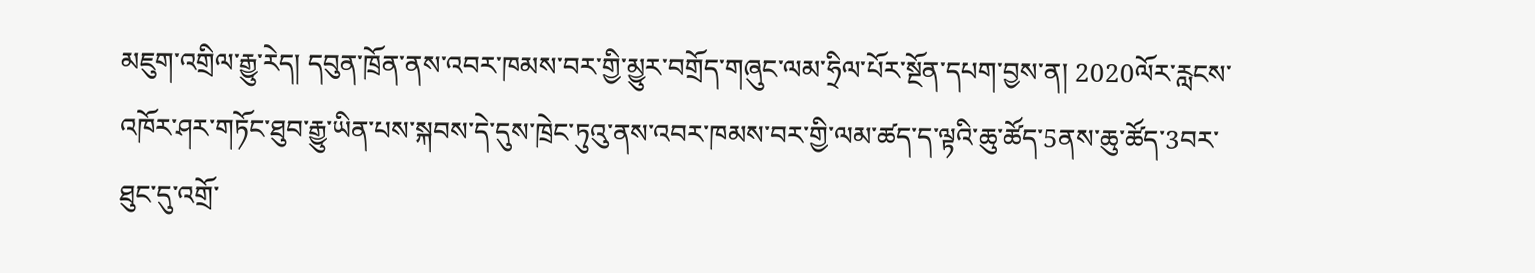མཇུག་འགྲིལ་རྒྱུ་རེད། དབུན་ཁྲོན་ནས་འབར་ཁམས་བར་གྱི་མྱུར་བགྲོད་གཞུང་ལམ་ཧྲིལ་པོར་སྔོན་དཔག་བྱས་ན། 2020ལོར་རླངས་འཁོར་ཤར་གཏོང་ཐུབ་རྒྱུ་ཡིན་པས་སྐབས་དེ་དུས་ཁྲེང་ཏུའུ་ནས་འབར་ཁམས་བར་གྱི་ལམ་ཚད་ད་ལྟའི་ཆུ་ཚོད་5ནས་ཆུ་ཚོད་3བར་ཐུང་དུ་འགྲོ་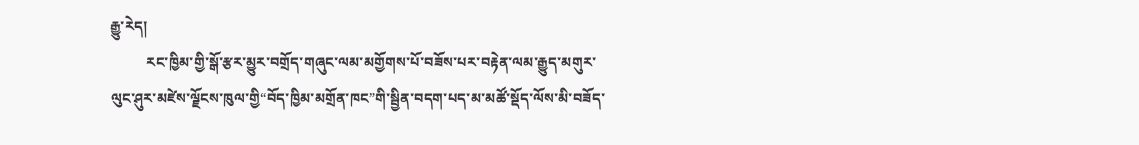རྒྱུ་རེད།
          རང་ཁྱིམ་གྱི་སྒོ་རྩར་མྱུར་བགྲོད་གཞུང་ལམ་མགྱོགས་པོ་བཟོས་པར་བརྟེན་ལམ་རྒྱུད་མགུར་ལུང་ཤུར་མཛེས་ལྗོངས་ཁུལ་གྱི“བོད་ཁྱིམ་མགྲོན་ཁང”གི་སྦྱིན་བདག་པད་མ་མཚོ་སྡོད་ལོས་མི་བཟོད་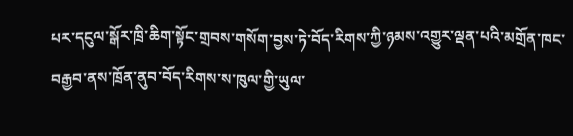པར་དངུལ་སྒོར་ཁྲི་ཆིག་སྟོང་གྲབས་གསོག་བྱས་ཏེ་བོད་རིགས་ཀྱི་ཉམས་འགྱུར་ལྡན་པའི་མགྲོན་ཁང་བརྒྱབ་ནས་ཁྲོན་ནུབ་བོད་རིགས་ས་ཁུལ་གྱི་ཡུལ་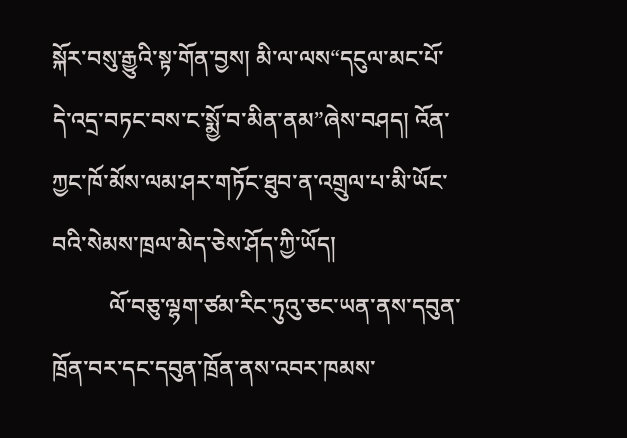སྐོར་བསུ་རྒྱུའི་སྟ་གོན་བྱས། མི་ལ་ལས“དངུལ་མང་པོ་དེ་འདྲ་བཏང་བས་ང་སྨྱོ་བ་མིན་ནམ”ཞེས་བཤད། འོན་ཀྱང་ཁོ་མོས་ལམ་ཤར་གཏོང་ཐུབ་ན་འགྲུལ་པ་མི་ཡོང་བའི་སེམས་ཁྲལ་མེད་ཅེས་ཤོད་ཀྱི་ཡོད།
          ལོ་བཅུ་ལྷག་ཙམ་རིང་ཏུའུ་ཅང་ཡན་ནས་དབུན་ཁྲོན་བར་དང་དབུན་ཁྲོན་ནས་འབར་ཁམས་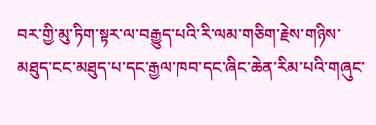བར་གྱི་མུ་ཏིག་སྟར་ལ་བརྒྱུད་པའི་རི་ལམ་གཅིག་རྗེས་གཉིས་མཐུད་ངང་མཐུད་པ་དང་རྒྱལ་ཁབ་དང་ཞིང་ཆེན་རིམ་པའི་གཞུང་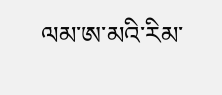ལམ་ཨ་མའི་རིམ་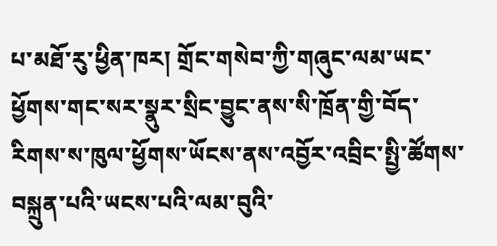པ་མཐོ་རུ་ཕྱིན་ཁར། གྲོང་གསེབ་ཀྱི་གཞུང་ལམ་ཡང་ཕྱོགས་གང་སར་སྣུར་སྲིང་བྱུང་ནས་སི་ཁྲོན་གྱི་བོད་རིགས་ས་ཁུལ་ཕྱོགས་ཡོངས་ནས་འབྱོར་འབྲིང་སྤྱི་ཚོགས་བསྐྲུན་པའི་ཡངས་པའི་ལམ་བུའི་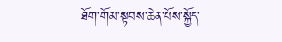ཐོག་གོམ་སྟབས་ཆེན་པོས་སྐྱོད་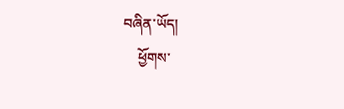བཞིན་ཡོད།
    ཕྱོགས་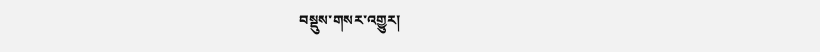བསྡུས་གསར་འགྱུར།